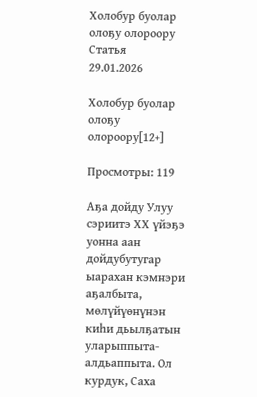Холобур буолар олоҕу олороору
Статья
29.01.2026

Холобур буолар олоҕу олороору[12+]

Просмотры: 119

Аҕа дойду Улуу сэриитэ ХХ үйэҕэ уонна аан дойдубутугар ыарахан кэмнэри аҕалбыта, мөлүйүөнүнэн киһи дьылҕатын уларыппыта-алдьаппыта. Ол курдук, Саха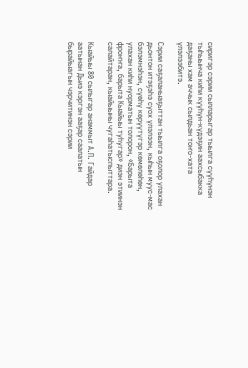сиригэр сэрии сылларыгар тыылга сүүһүнэн тыһыынча киһи күүһүн-күдэҕин аахсыбакка даҕаны хам аччык сылдьан тоҥо-хата үлэлээбитэ.

Сэрии саҕаланыаҕыттан тыылга оҕолор улахан дьонтон итэҕэһэ суох үлэлээн, кыһын муус-мас бэлэмнэһэн, сүөһү көрүүтүгэр көмөлөһөн, улахан киһи нуорматын толорон, «Барыта фроҥҥа, барыта Кыайыы туһугар» диэн этиинэн салайтаран, кыайыыны чугаһатыспыттара.

Кыайыы 80 сылыгар анаммыт А.П. Гайдар аатынан Дьиэ кэргэн ааҕар саалатын бырайыагын чэрчитинэн сэрии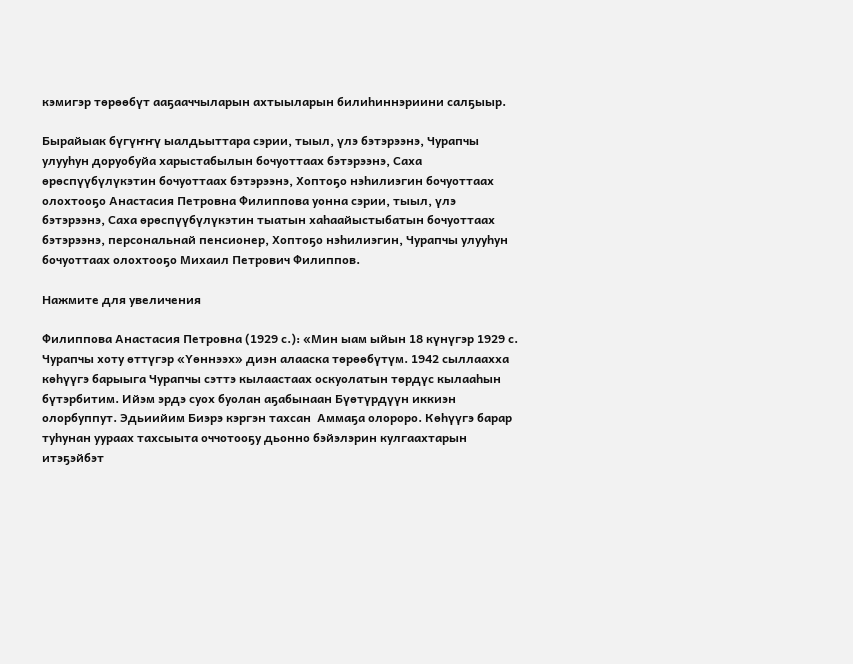кэмигэр төрөөбүт ааҕааччыларын ахтыыларын билиһиннэриини салҕыыр.

Бырайыак бүгүҥҥү ыалдьыттара сэрии, тыыл, үлэ бэтэрээнэ, Чурапчы улууһун доруобуйа харыстабылын бочуоттаах бэтэрээнэ, Саха өрөспүүбүлүкэтин бочуоттаах бэтэрээнэ, Хоптоҕо нэһилиэгин бочуоттаах олохтооҕо Анастасия Петровна Филиппова уонна сэрии, тыыл, үлэ бэтэрээнэ, Саха өрөспүүбүлүкэтин тыатын хаһаайыстыбатын бочуоттаах бэтэрээнэ, персональнай пенсионер, Хоптоҕо нэһилиэгин, Чурапчы улууһун бочуоттаах олохтооҕо Михаил Петрович Филиппов.

Нажмите для увеличения

Филиппова Анастасия Петровна (1929 с.): «Мин ыам ыйын 18 күнүгэр 1929 с. Чурапчы хоту өттүгэр «Үөннээх» диэн алааска төрөөбүтүм. 1942 сыллаахха көһүүгэ барыыга Чурапчы сэттэ кылаастаах оскуолатын төрдүс кылааһын бүтэрбитим. Ийэм эрдэ суох буолан аҕабынаан Бүөтүрдүүн иккиэн олорбуппут. Эдьиийим Биэрэ кэргэн тахсан  Аммаҕа олороро. Көһүүгэ барар туһунан уураах тахсыыта оччотооҕу дьонно бэйэлэрин кулгаахтарын итэҕэйбэт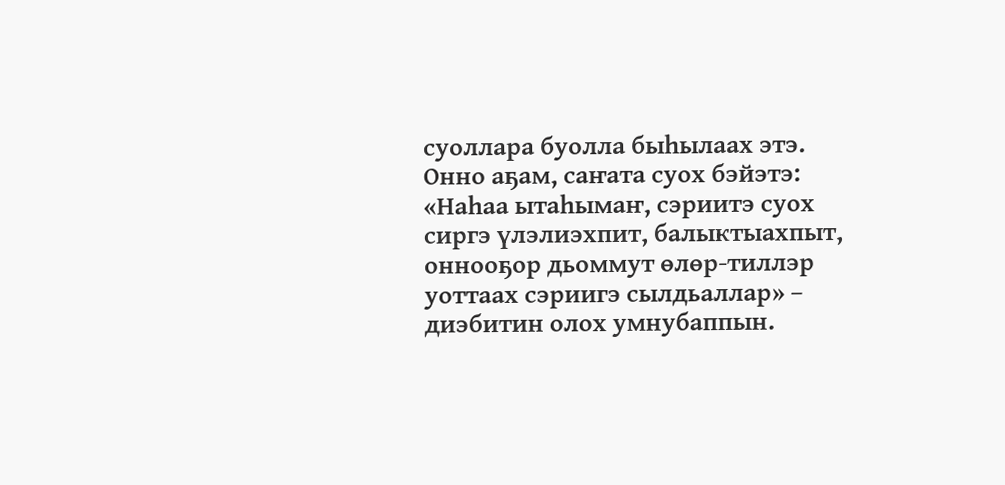суоллара буолла быһылаах этэ. Онно аҕам, саҥата суох бэйэтэ: «Наһаа ытаһымаҥ, сэриитэ суох сиргэ үлэлиэхпит, балыктыахпыт, оннооҕор дьоммут өлөр-тиллэр уоттаах сэриигэ сылдьаллар» – диэбитин олох умнубаппын.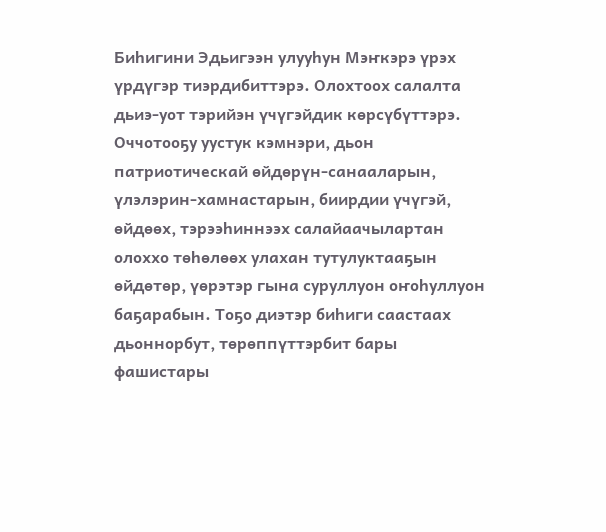Биһигини Эдьигээн улууһун Мэҥкэрэ үрэх үрдүгэр тиэрдибиттэрэ. Олохтоох салалта дьиэ-уот тэрийэн үчүгэйдик көрсүбүттэрэ. Оччотооҕу уустук кэмнэри, дьон патриотическай өйдөрүн-санааларын, үлэлэрин-хамнастарын, биирдии үчүгэй, өйдөөх, тэрээһиннээх салайаачылартан олоххо төһөлөөх улахан тутулуктааҕын өйдөтөр, үөрэтэр гына суруллуон оҥоһуллуон баҕарабын. Тоҕо диэтэр биһиги саастаах дьоннорбут, төрөппүттэрбит бары фашистары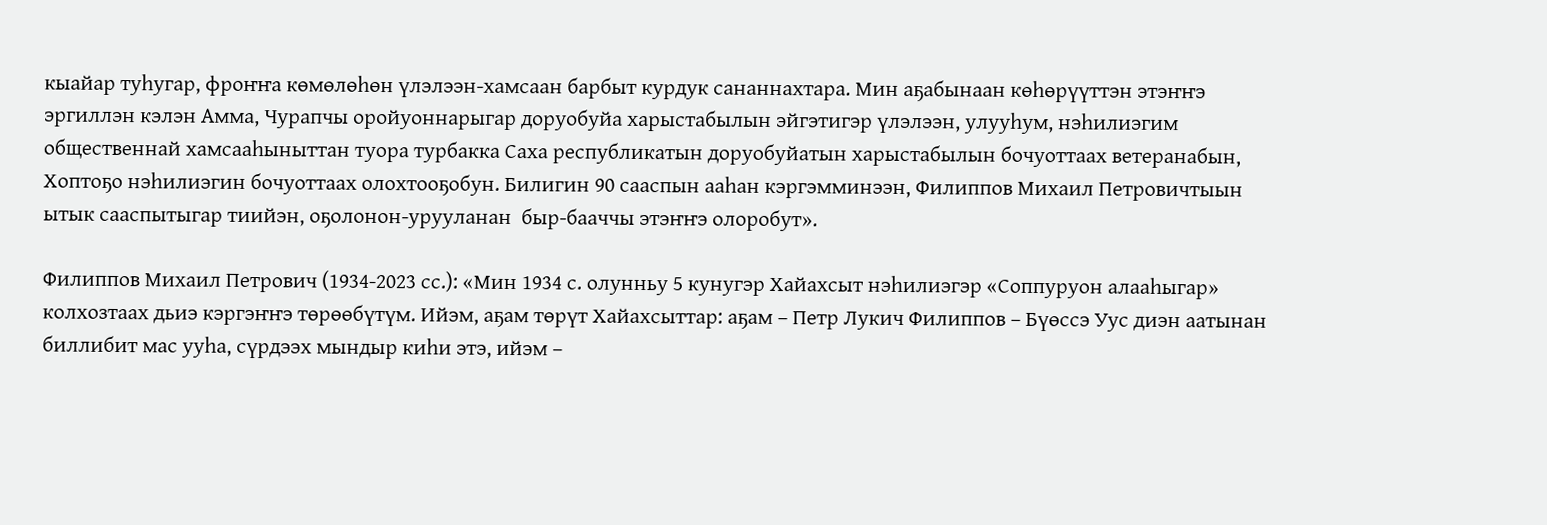кыайар туһугар, фроҥҥа көмөлөһөн үлэлээн-хамсаан барбыт курдук сананнахтара. Мин аҕабынаан көһөрүүттэн этэҥҥэ эргиллэн кэлэн Амма, Чурапчы оройуоннарыгар доруобуйа харыстабылын эйгэтигэр үлэлээн, улууһум, нэһилиэгим общественнай хамсааһыныттан туора турбакка Саха республикатын доруобуйатын харыстабылын бочуоттаах ветеранабын, Хоптоҕо нэһилиэгин бочуоттаах олохтооҕобун. Билигин 90 сааспын ааһан кэргэмминээн, Филиппов Михаил Петровичтыын ытык сааспытыгар тиийэн, оҕолонон-урууланан  быр-бааччы этэҥҥэ олоробут».

Филиппов Михаил Петрович (1934-2023 сс.): «Мин 1934 с. олунньу 5 кунугэр Хайахсыт нэһилиэгэр «Соппуруон алааһыгар» колхозтаах дьиэ кэргэҥҥэ төрөөбүтүм. Ийэм, аҕам төрүт Хайахсыттар: аҕам – Петр Лукич Филиппов – Бүөссэ Уус диэн аатынан биллибит мас ууһа, сүрдээх мындыр киһи этэ, ийэм –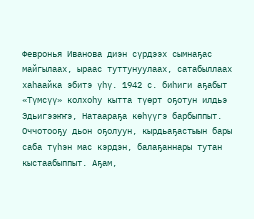Февронья Иванова диэн сүрдээх сымнаҕас майгылаах, ыраас туттунуулаах, сатабыллаах хаһаайка эбитэ үһү. 1942 с. биһиги аҕабыт «Түмсүү» колхоһу кытта түөрт оҕотун илдьэ Эдьигээҥҥэ, Натаараҕа көһүүгэ барбыппыт. Оччотооҕу дьон оҕолуун, кырдьаҕастыын бары саба түһэн мас кэрдэн, балаҕаннары тутан кыстаабыппыт. Аҕам,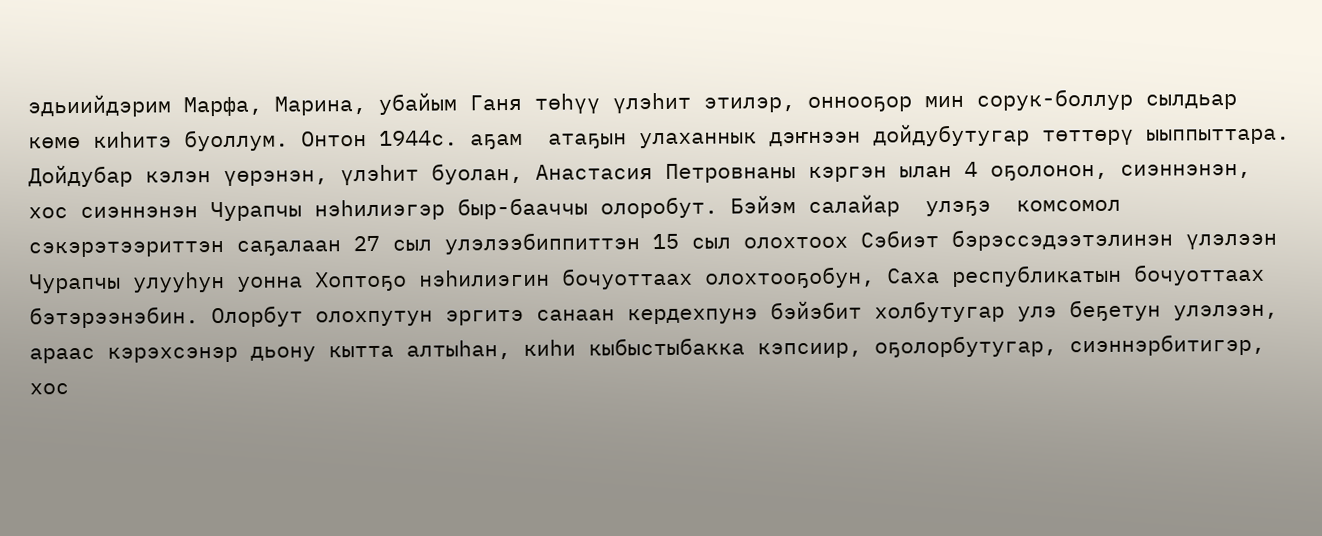эдьиийдэрим Марфа, Марина, убайым Ганя төһүү үлэһит этилэр, оннооҕор мин сорук-боллур сылдьар көмө киһитэ буоллум. Онтон 1944с. аҕам  атаҕын улаханнык дэҥнээн дойдубутугар төттөрү ыыппыттара. Дойдубар кэлэн үөрэнэн, үлэһит буолан, Анастасия Петровнаны кэргэн ылан 4 оҕолонон, сиэннэнэн, хос сиэннэнэн Чурапчы нэһилиэгэр быр-бааччы олоробут. Бэйэм салайар  улэҕэ  комсомол сэкэрэтээриттэн саҕалаан 27 сыл улэлээбиппиттэн 15 сыл олохтоох Сэбиэт бэрэссэдээтэлинэн үлэлээн Чурапчы улууһун уонна Хоптоҕо нэһилиэгин бочуоттаах олохтооҕобун, Саха республикатын бочуоттаах бэтэрээнэбин. Олорбут олохпутун эргитэ санаан кердехпунэ бэйэбит холбутугар улэ беҕетун улэлээн, араас кэрэхсэнэр дьону кытта алтыһан, киһи кыбыстыбакка кэпсиир, оҕолорбутугар, сиэннэрбитигэр, хос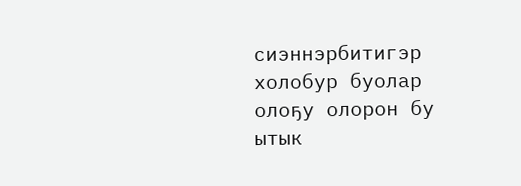сиэннэрбитигэр холобур буолар олоҕу олорон бу ытык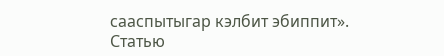сааспытыгар кэлбит эбиппит».
Статью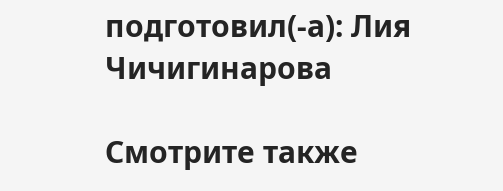подготовил(-а): Лия Чичигинарова

Смотрите также